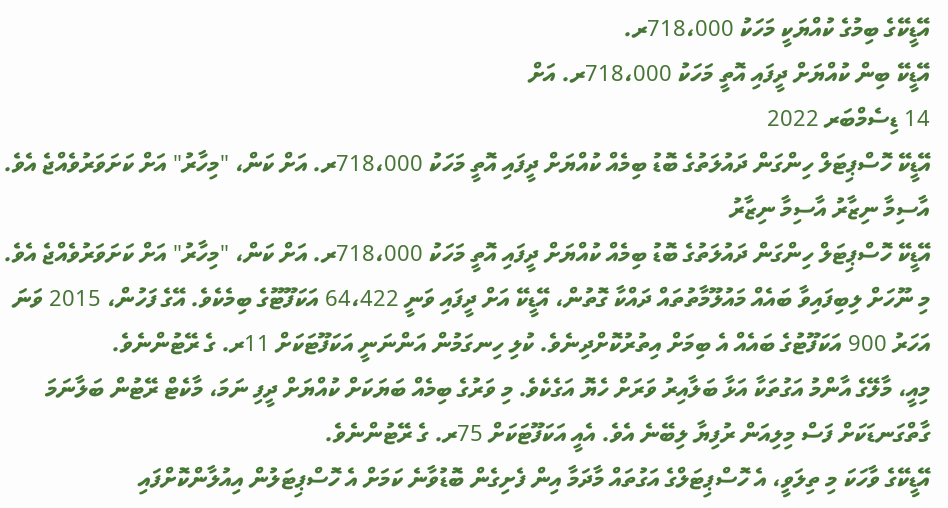އޭޑީކޭގެ ބިމުގެ ކުއްޔަކީ މަހަކު 718،000ރ.
އޭޑީކޭ ބިން ކުއްޔަށް ދީފައި އޮތީ މަހަކު 718،000ރ. އަށް
14 ޑިސެމްބަރ 2022
އޭޑީކޭ ހޮސްޕިޓަލް ހިންގަން ދައުލަތުގެ ބޮޑު ބިމެއް ކުއްޔަށް ދީފައި އޮތީ މަހަކު 718،000ރ. އަށް ކަން، "މިހާރު" އަށް ކަށަވަރުވެއްޖެ އެވެ.
އާސިމާ ނިޒާރު އާސިމާ ނިޒާރު
އޭޑީކޭ ހޮސްޕިޓަލް ހިންގަން ދައުލަތުގެ ބޮޑު ބިމެއް ކުއްޔަށް ދީފައި އޮތީ މަހަކު 718،000ރ. އަށް ކަން، "މިހާރު" އަށް ކަށަވަރުވެއްޖެ އެވެ.
މި ނޫހަށް ލިބިފައިވާ ބައެއް މައުލޫމާތުތައް ދައްކާ ގޮތުން، އޭޑީކޭ އަށް ދީފައި ވަނީ 64،422 އަކަފޫޓޫގެ ބިމެކެވެ. އޭގެ ފަހުން، 2015 ވަނަ އަހަރު 900 އަކަފޫޓުގެ ބައެއް އެ ބިމަށް އިތުރުކޮށްދިނެވެ. ކުލި ހިނގަމުން އަންނަނީ އަކަފޫޓަކަށް 11ރ. ގެ ރޭޓުންނެވެ.
މިއީ، މާލޭގެ އާންމު އަގުތަކާ އަޅާ ބަލާއިރު ވަރަށް ހެޔޮ އަގެކެވެ. މި ވަރުގެ ބިމެއް ބަޔަކަށް ކުއްޔަށް ދީފި ނަމަ، މާކެޓް ރޭޓުން ބަލާނަމަ ގާތްގަނޑަކަށް ފަސް މިލިއަން ރުފިޔާ ލިބޭނެ އެވެ. އެއީ އަކަފޫޓަކަށް 75ރ. ގެ ރޭޓުންނެވެ.
އޭޑީކޭގެ ވާހަކަ މި ތިލަވީ، އެ ހޮސްޕިޓަލްގެ އަގުތައް މާދަމާ އިން ފެށިގެން ބޮޑުވާނެ ކަމަށް އެ ހޮސްޕިޓަލުން އިއުލާންކޮށްފައި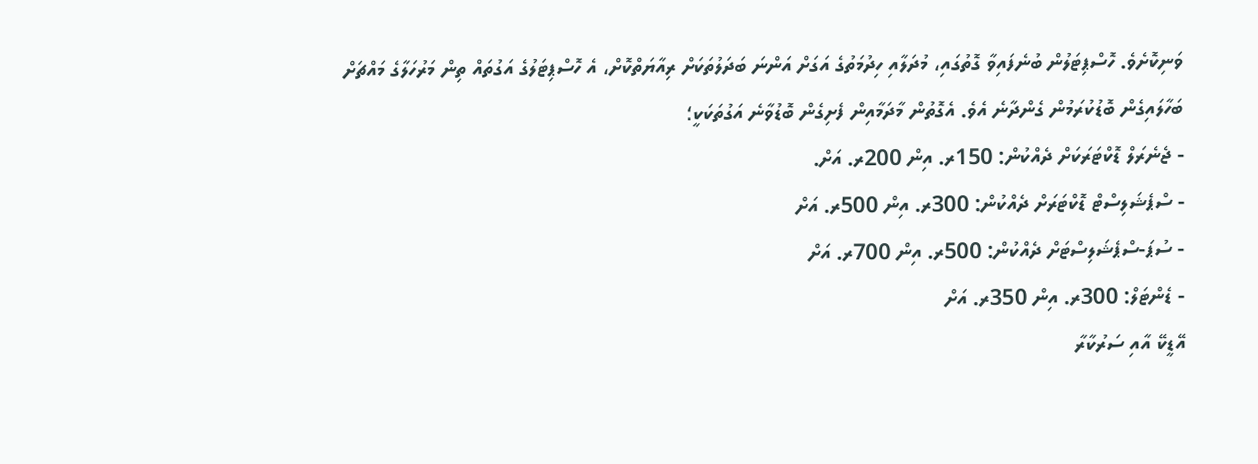ވަނިކޮށެވެ. ހޮސްޕިޓަލުން ބުނެފައިވާ ގޮތުގައި، މުދަލާއި ހިދުމަތުގެ އަގަށް އަންނަ ބަދަލުތަކަށް ރިއާޔަތްކޮށް، އެ ހޮސްޕިޓަލުގެ އަގުތައް ތިން މަރުހަލާގެ މައްޗަށް ބަހާލައިގެން ބޮޑުކުރަމުން ގެންދާނެ އެވެ. އެގޮތުން މާދަމާއިން ފެށިގެން ބޮޑުވާނެ އަގުތަކަކީ؛
- ޖެނެރަލް ޑޮކްޓަރަކަށް ދެއްކުން: 150ރ. އިން 200ރ. އަށް.
- ސްޕެޝަލިސްޓް ޑޮކްޓަރަށް ދެއްކުން: 300ރ. އިން 500ރ. އަށް
- ސުޕަ-ސްޕެޝަލިސްޓަށް ދެއްކުން: 500ރ. އިން 700ރ. އަށް
- ޑެންޓަލް: 300ރ. އިން 350ރ. އަށް
އޭޑީކޭ އާއި ސަރުކާރާ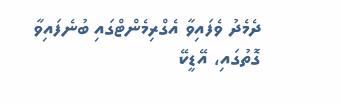ދެމެދު ވެފައިވާ އެގްރިމެންޓްގައި ބުނެފައިވާ ގޮތުގައި، އޭޑީކޭ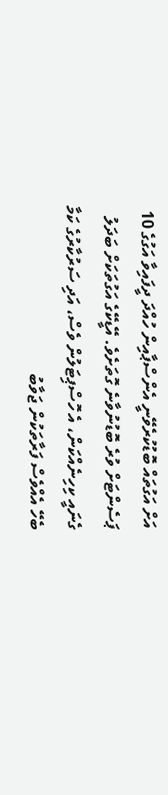އަށް އަގުތައް ބޮޑުކުރެވޭނީ އެންސްޕާއިން ހުއްދަ ދީފައިވާ އަގުގެ 10 ޕަސެންޓަށް ވުރެ ބޮޑުނުވާނެ ގޮތަށެވެ. އޭޑީކޭގެ އަގުތަކަށް ބަދަލު ގެނައީ ކިހިނެއްކަން، އެ ހޮސްޕިޓަލުން ވެސް، އަދި ސަރުކާރުގެ ކަމާ ބެހޭ އެއްވެސް ފަރާތަކުން ޖަވާބު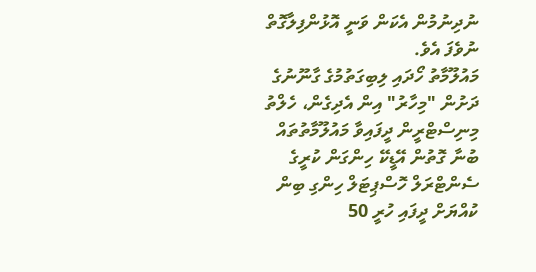ނުދިނުމުން އެކަން ވަނީ އޮޅުންފިލާގޮތް ނުވެފަ އެވެ.
މައުލޫމާތު ހޯދައި ލިބިގަތުމުގެ ގާނޫނުގެ ދަށުން "މިހާރު" އިން އެދިގެން، ހެލްތު މިނިސްޓްރީން ދީފައިވާ މައުލޫމާތުތައް ބުނާ ގޮތުން އޭޑީކޭ ހިންގަން ކުރީގެ ސެންޓްރަލް ހޮސްޕިޓަލް ހިންގި ބިން ކުއްޔަށް ދީފައި ހުރީ 50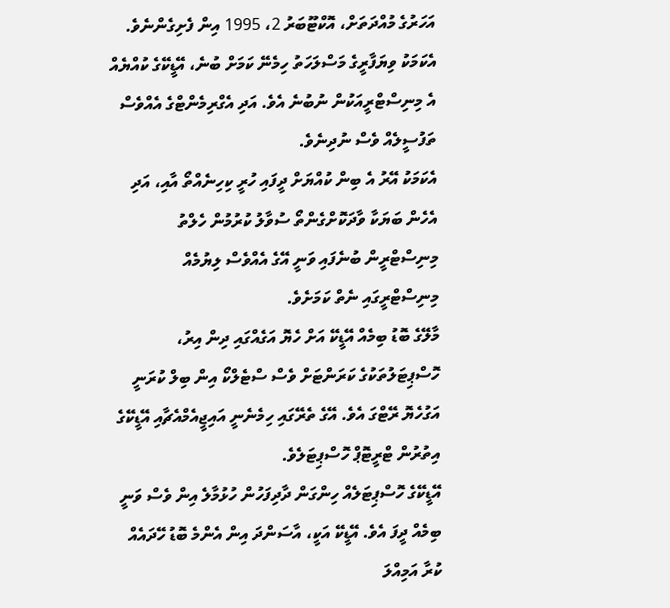އަހަރުގެ މުއްދަތަށް، އޮކްޓޫބަރު 2، 1995 އިން ފެށިގެންނެވެ. އެކަމަކު ވިޔަފާރީގެ މަސްލަހަތު ހިމެނޭ ކަމަށް ބުނެ، އޭޑީކޭގެ ކުއްޔެއް އެ މިނިސްޓްރީއަކުން ނުބުނެ އެވެ. އަދި އެގްރިމެންޓްގެ އެއްވެސް ތަފުސީލެއް ވެސް ނުދިނެވެ.
އެކަމަކު އޭރު އެ ބިން ކުއްޔަށް ދީފައި ހުރީ ކިހިނެއްތޯ އާއި، އަދި އެހެން ބަޔަކާ ވާދަކޮށްގެންތޯ ސުވާލު ކުރުމުން ހެލްތު މިނިސްޓްރީން ބުނެފައި ވަނީ އޭގެ އެއްވެސް ލިޔުމެއް މިނިސްޓްރީގައި ނެތް ކަމަށެވެ.
މާލޭގެ ބޮޑު ބިމެއް އޭޑީކޭ އަށް ހެޔޮ އަގެއްގައި ދިން އިރު، ހޮސްޕިޓަލުތަކުގެ ކަރަންޓަށް ވެސް ސްޓެލްކޯ އިން ބިލް ކުރަނީ އަގުހެޔޮ ރޭޓްގަ އެވެ. އޭގެ ތެރޭގައި ހިމެނެނީ އައިޖީއެމްއެޗާއި އޭޑީކޭގެ އިތުރުން ޓްރީޓޮޕް ހޮސްޕިޓަލެވެ.
އޭޑީކޭގެ ހޮސްޕިޓަލެއް ހިންގަން ދާދިފަހުން ހުޅުމާލެ އިން ވެސް ވަނީ ބިމެއް ދީފަ އެވެ. އޭޑީކޭ އަކީ، އާސަންދަ އިން އެންމެ ބޮޑު ހޭދައެއް ކުރާ އަމިއްލަ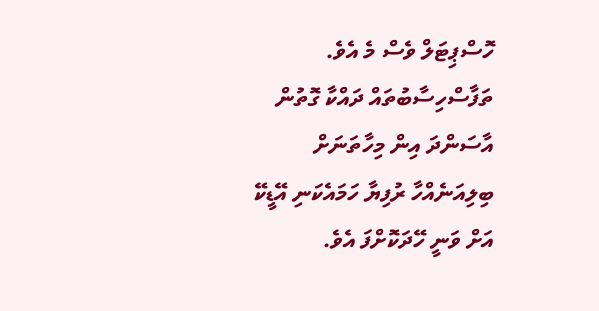ހޮސްޕިޓަލް ވެސް މެ އެވެ. ތަފާސްހިސާބުތައް ދައްކާ ގޮތުން އާސަންދަ އިން މިހާތަނަށް ބިލިއަނެއްހާ ރުފިޔާ ހަމައެކަނި އޭޑީކޭ އަށް ވަނީ ހޭދަކޮށްފަ އެވެ.